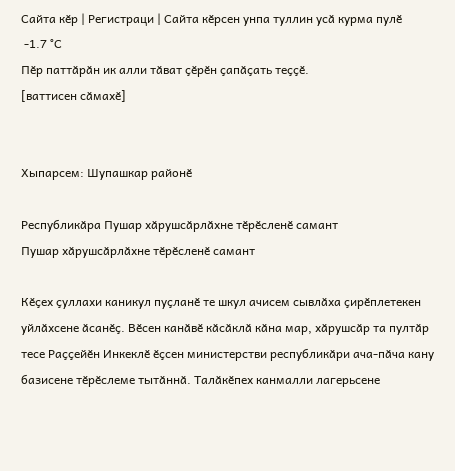Сайта кӗр | Регистраци | Сайта кӗрсен унпа туллин усӑ курма пулӗ
 -1.7 °C
Пӗр паттӑрӑн ик алли тӑват ҫӗрӗн ҫапӑҫать теҫҫӗ.
[ваттисен сӑмахӗ]


Хыпарсем: Шупашкар районӗ

Республикӑра Пушар хӑрушсӑрлӑхне тӗрӗсленӗ самант
Пушар хӑрушсӑрлӑхне тӗрӗсленӗ самант

Кӗҫех ҫуллахи каникул пуҫланӗ те шкул ачисем сывлӑха ҫирӗплетекен уйлӑхсене ӑсанӗҫ. Вӗсен канӑвӗ кӑсӑклӑ кӑна мар, хӑрушсӑр та пултӑр тесе Раҫҫейӗн Инкеклӗ ӗҫсен министерстви республикӑри ача-пӑча кану базисене тӗрӗслеме тытӑннӑ. Талӑкӗпех канмалли лагерьсене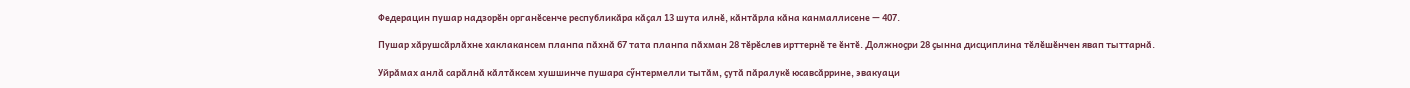Федерацин пушар надзорӗн органӗсенче республикӑра кӑҫал 13 шута илнӗ, кӑнтӑрла кӑна канмаллисене — 407.

Пушар хӑрушсӑрлӑхне хаклакансем планпа пӑхнӑ 67 тата планпа пӑхман 28 тӗрӗслев ирттернӗ те ӗнтӗ. Должноҫри 28 ҫынна дисциплина тӗлӗшӗнчен явап тыттарнӑ.

Уйрӑмах анлӑ сарӑлнӑ кӑлтӑксем хушшинче пушара сӳнтермелли тытӑм, ҫутӑ пӑралукӗ юсавсӑррине, эвакуаци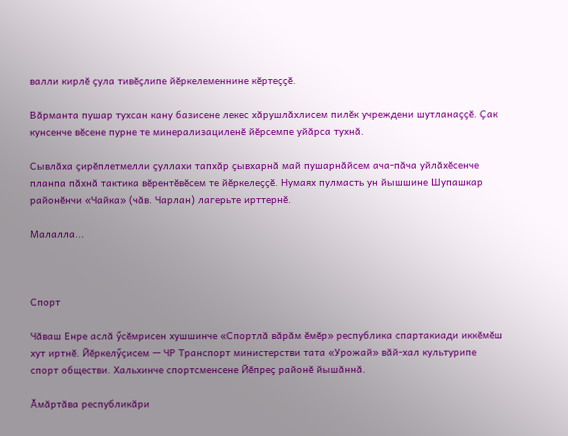валли кирлӗ ҫула тивӗҫлипе йӗркелеменнине кӗртеҫҫӗ.

Вӑрманта пушар тухсан кану базисене лекес хӑрушлӑхлисем пилӗк учреждени шутланаҫҫӗ. Ҫак кунсенче вӗсене пурне те минерализациленӗ йӗрсемпе уйӑрса тухнӑ.

Сывлӑха ҫирӗплетмелли ҫуллахи тапхӑр ҫывхарнӑ май пушарнӑйсем ача-пӑча уйлӑхӗсенче планпа пӑхнӑ тактика вӗрентӗвӗсем те йӗркелеҫҫӗ. Нумаях пулмасть ун йышшине Шупашкар районӗнчи «Чайка» (чӑв. Чарлан) лагерьте ирттернӗ.

Малалла...



Спорт

Чӑваш Енре аслӑ ӳсӗмрисен хушшинче «Спортлӑ вӑрӑм ӗмӗр» республика спартакиади иккӗмӗш хут иртнӗ. Йӗркелӳҫисем — ЧР Транспорт министерстви тата «Урожай» вӑй-хал культурипе спорт обществи. Хальхинче спортсменсене Йӗпреҫ районӗ йышӑннӑ.

Ӑмӑртӑва республикӑри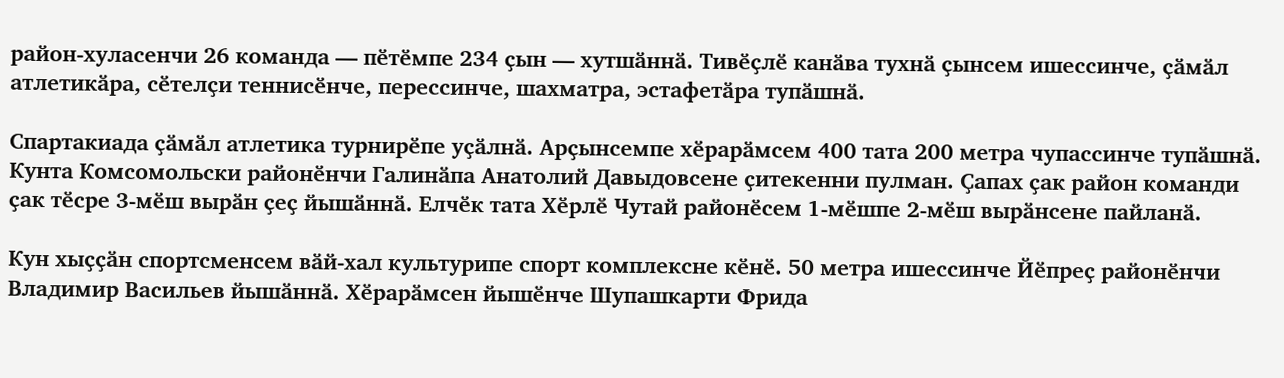район-хуласенчи 26 команда — пӗтӗмпе 234 ҫын — хутшӑннӑ. Тивӗҫлӗ канӑва тухнӑ ҫынсем ишессинче, ҫӑмӑл атлетикӑра, сӗтелҫи теннисӗнче, перессинче, шахматра, эстафетӑра тупӑшнӑ.

Спартакиада ҫӑмӑл атлетика турнирӗпе уҫӑлнӑ. Арҫынсемпе хӗрарӑмсем 400 тата 200 метра чупассинче тупӑшнӑ. Кунта Комсомольски районӗнчи Галинӑпа Анатолий Давыдовсене ҫитекенни пулман. Ҫапах ҫак район команди ҫак тӗсре 3-мӗш вырӑн ҫеҫ йышӑннӑ. Елчӗк тата Хӗрлӗ Чутай районӗсем 1-мӗшпе 2-мӗш вырӑнсене пайланӑ.

Кун хыҫҫӑн спортсменсем вӑй-хал культурипе спорт комплексне кӗнӗ. 50 метра ишессинче Йӗпреҫ районӗнчи Владимир Васильев йышӑннӑ. Хӗрарӑмсен йышӗнче Шупашкарти Фрида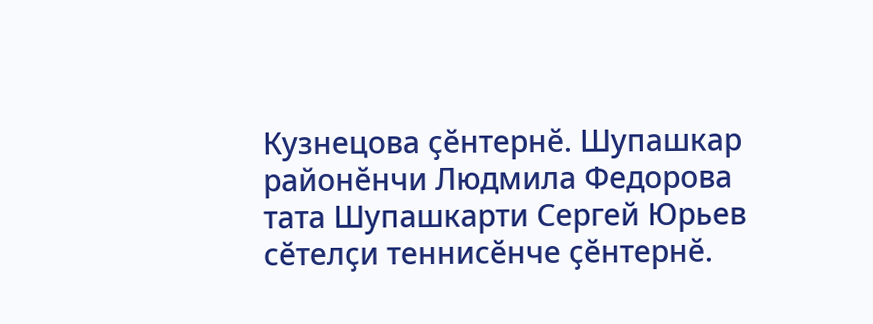Кузнецова ҫӗнтернӗ. Шупашкар районӗнчи Людмила Федорова тата Шупашкарти Сергей Юрьев сӗтелҫи теннисӗнче ҫӗнтернӗ.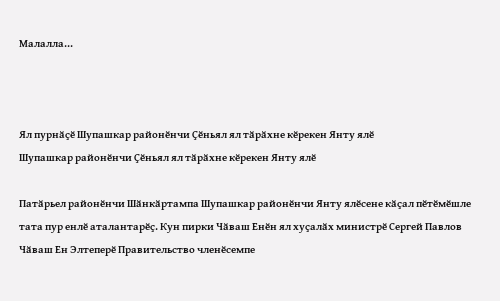Малалла...



Ял пурнӑҫӗ Шупашкар районӗнчи Ҫӗньял ял тӑрӑхне кӗрекен Янту ялӗ
Шупашкар районӗнчи Ҫӗньял ял тӑрӑхне кӗрекен Янту ялӗ

Патӑрьел районӗнчи Шӑнкӑртампа Шупашкар районӗнчи Янту ялӗсене кӑҫал пӗтӗмӗшле тата пур енлӗ аталантарӗҫ. Кун пирки Чӑваш Енӗн ял хуҫалӑх министрӗ Сергей Павлов Чӑваш Ен Элтеперӗ Правительство членӗсемпе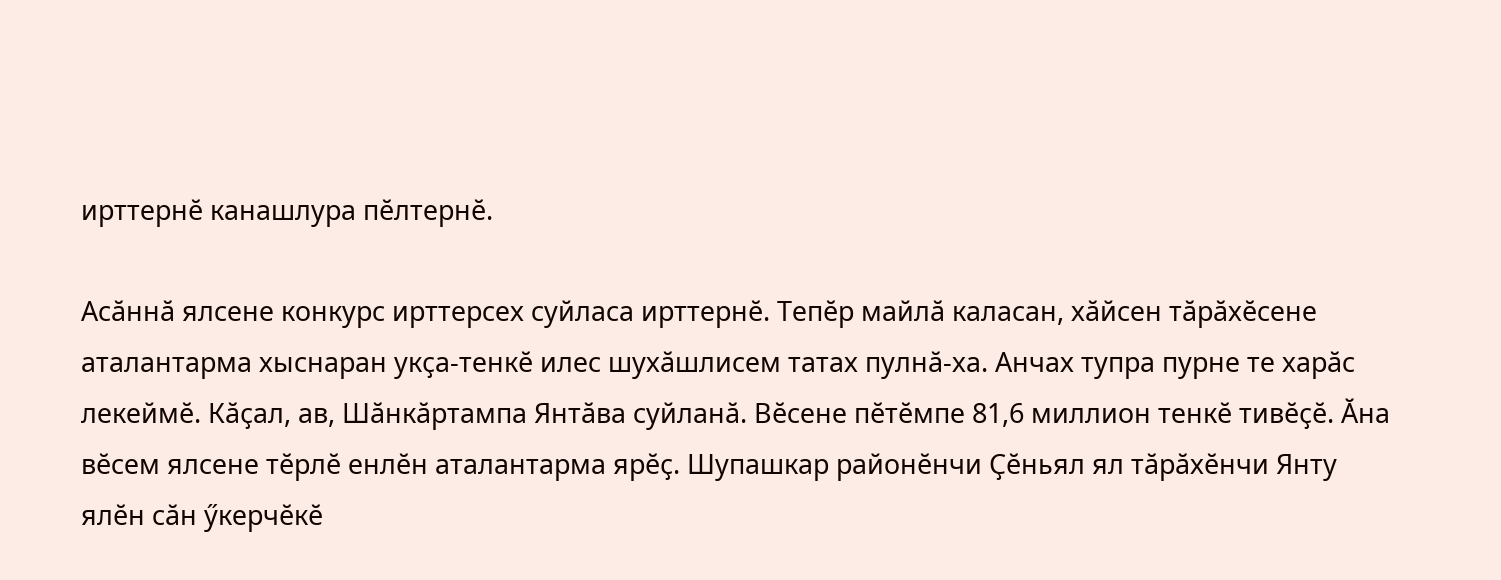ирттернӗ канашлура пӗлтернӗ.

Асӑннӑ ялсене конкурс ирттерсех суйласа ирттернӗ. Тепӗр майлӑ каласан, хӑйсен тӑрӑхӗсене аталантарма хыснаран укҫа-тенкӗ илес шухӑшлисем татах пулнӑ-ха. Анчах тупра пурне те харӑс лекеймӗ. Кӑҫал, ав, Шӑнкӑртампа Янтӑва суйланӑ. Вӗсене пӗтӗмпе 81,6 миллион тенкӗ тивӗҫӗ. Ӑна вӗсем ялсене тӗрлӗ енлӗн аталантарма ярӗҫ. Шупашкар районӗнчи Ҫӗньял ял тӑрӑхӗнчи Янту ялӗн сӑн ӳкерчӗкӗ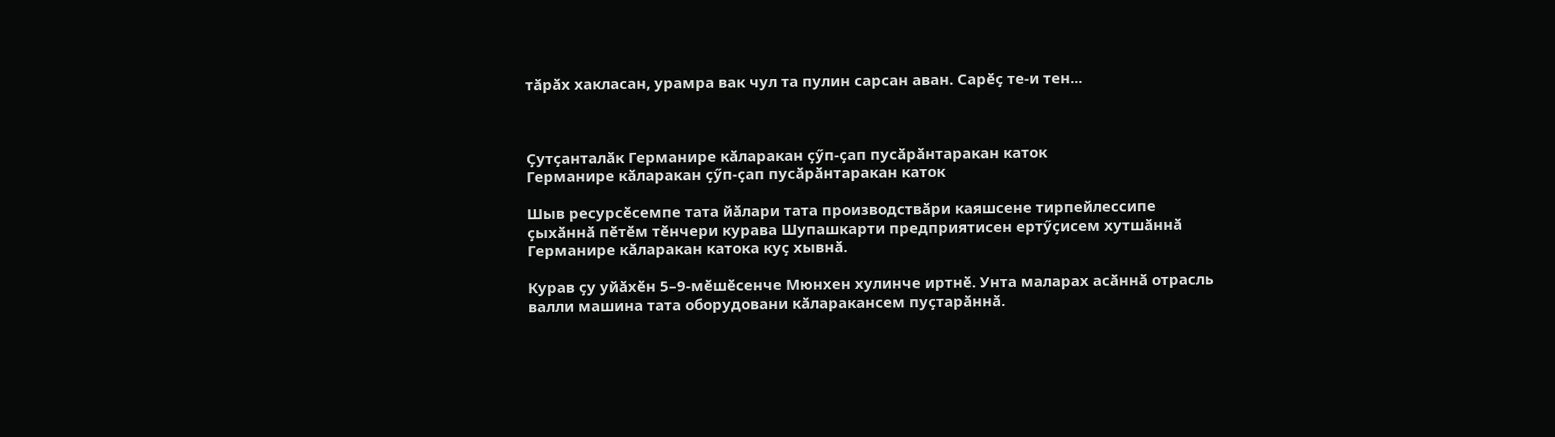тӑрӑх хакласан, урамра вак чул та пулин сарсан аван. Сарӗҫ те-и тен...



Ҫутҫанталӑк Германире кӑларакан ҫӳп-ҫап пусӑрӑнтаракан каток
Германире кӑларакан ҫӳп-ҫап пусӑрӑнтаракан каток

Шыв ресурсӗсемпе тата йӑлари тата производствӑри каяшсене тирпейлессипе ҫыхӑннӑ пӗтӗм тӗнчери курава Шупашкарти предприятисен ертӳҫисем хутшӑннӑ Германире кӑларакан катока куҫ хывнӑ.

Курав ҫу уйӑхӗн 5–9-мӗшӗсенче Мюнхен хулинче иртнӗ. Унта маларах асӑннӑ отрасль валли машина тата оборудовани кӑларакансем пуҫтарӑннӑ.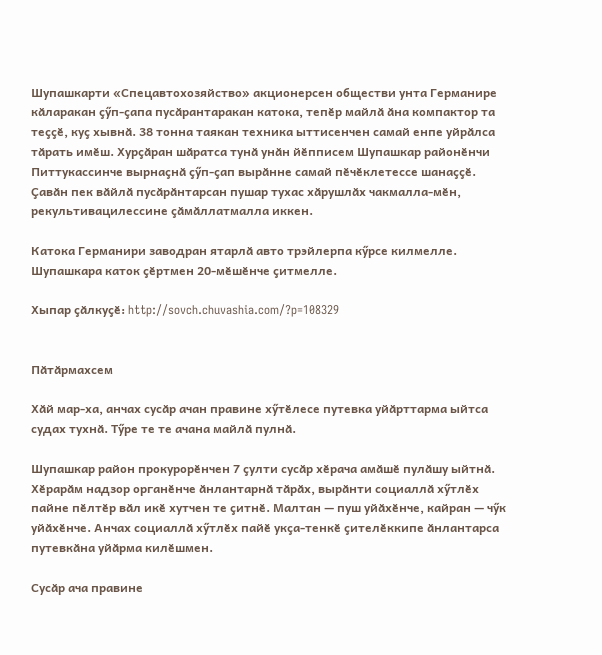Шупашкарти «Спецавтохозяйство» акционерсен обществи унта Германире кӑларакан ҫӳп-ҫапа пусӑрантаракан катока, тепӗр майлӑ ӑна компактор та теҫҫӗ, куҫ хывнӑ. 38 тонна таякан техника ыттисенчен самай енпе уйрӑлса тӑрать имӗш. Хурҫӑран шӑратса тунӑ унӑн йӗпписем Шупашкар районӗнчи Питтукассинче вырнаҫнӑ ҫӳп-ҫап вырӑнне самай пӗчӗклетессе шанаҫҫӗ. Ҫавӑн пек вӑйлӑ пусӑрӑнтарсан пушар тухас хӑрушлӑх чакмалла-мӗн, рекультивацилессине ҫӑмӑллатмалла иккен.

Катока Германири заводран ятарлӑ авто трэйлерпа кӳрсе килмелле. Шупашкара каток ҫӗртмен 20-мӗшӗнче ҫитмелле.

Хыпар ҫӑлкуҫӗ: http://sovch.chuvashia.com/?p=108329


Пӑтӑрмахсем

Хӑй мар-ха, анчах сусӑр ачан правине хӳтӗлесе путевка уйӑрттарма ыйтса судах тухнӑ. Тӳре те те ачана майлӑ пулнӑ.

Шупашкар район прокурорӗнчен 7 ҫулти сусӑр хӗрача амӑшӗ пулӑшу ыйтнӑ. Хӗрарӑм надзор органӗнче ӑнлантарнӑ тӑрӑх, вырӑнти социаллӑ хӳтлӗх пайне пӗлтӗр вӑл икӗ хутчен те ҫитнӗ. Малтан — пуш уйӑхӗнче, кайран — чӳк уйӑхӗнче. Анчах социаллӑ хӳтлӗх пайӗ укҫа-тенкӗ ҫителӗккипе ӑнлантарса путевкӑна уйӑрма килӗшмен.

Сусӑр ача правине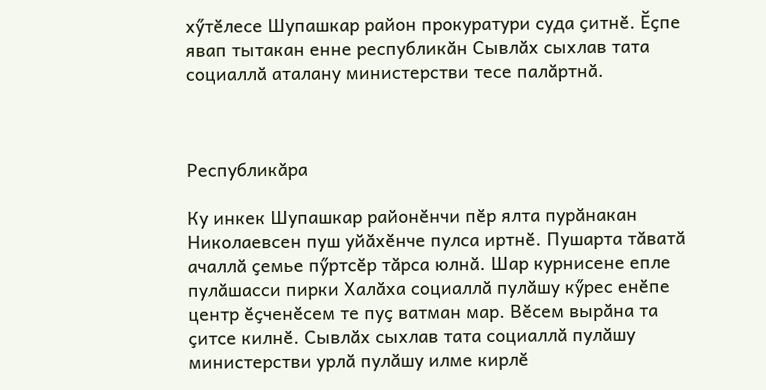хӳтӗлесе Шупашкар район прокуратури суда ҫитнӗ. Ӗҫпе явап тытакан енне республикӑн Сывлӑх сыхлав тата социаллӑ аталану министерстви тесе палӑртнӑ.



Республикӑра

Ку инкек Шупашкар районӗнчи пӗр ялта пурӑнакан Николаевсен пуш уйӑхӗнче пулса иртнӗ. Пушарта тӑватӑ ачаллӑ ҫемье пӳртсӗр тӑрса юлнӑ. Шар курнисене епле пулӑшасси пирки Халӑха социаллӑ пулӑшу кӳрес енӗпе центр ӗҫченӗсем те пуҫ ватман мар. Вӗсем вырӑна та ҫитсе килнӗ. Сывлӑх сыхлав тата социаллӑ пулӑшу министерстви урлӑ пулӑшу илме кирлӗ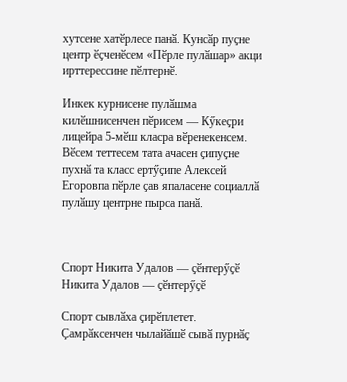хутсене хатӗрлесе панӑ. Кунсӑр пуҫне центр ӗҫченӗсем «Пӗрле пулӑшар» акци ирттерессине пӗлтернӗ.

Инкек курнисене пулӑшма килӗшнисенчен пӗрисем — Кӳкеҫри лицейра 5-мӗш класра вӗренекенсем. Вӗсем теттесем тата ачасен ҫипуҫне пухнӑ та класс ертӳҫипе Алексей Егоровпа пӗрле ҫав япаласене социаллӑ пулӑшу центрне пырса панӑ.



Спорт Никита Удалов — ҫӗнтерӳҫӗ
Никита Удалов — ҫӗнтерӳҫӗ

Спорт сывлӑха ҫирӗплетет. Ҫамрӑксенчен чылайӑшӗ сывӑ пурнӑҫ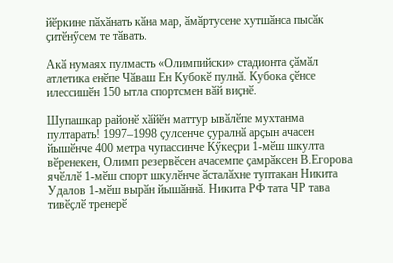йӗркине пӑхӑнать кӑна мар, ӑмӑртусене хутшӑнса пысӑк ҫитӗнӳсем те тӑвать.

Акӑ нумаях пулмасть «Олимпийски» стадионта ҫӑмӑл атлетика енӗпе Чӑваш Ен Кубокӗ пулнӑ. Кубока ҫӗнсе илессишӗн 150 ытла спортсмен вӑй виҫнӗ.

Шупашкар районӗ хӑйӗн маттур ывӑлӗпе мухтанма пултарать! 1997–1998 ҫулсенче ҫуралнӑ арҫын ачасен йышӗнче 400 метра чупассинче Кӳкеҫри 1-мӗш шкулта вӗренекен, Олимп резервӗсен ачасемпе ҫамрӑксен В.Егорова ячӗллӗ 1-мӗш спорт шкулӗнче ӑсталӑхне туптакан Никита Удалов 1-мӗш вырӑн йышӑннӑ. Никита РФ тата ЧР тава тивӗҫлӗ тренерӗ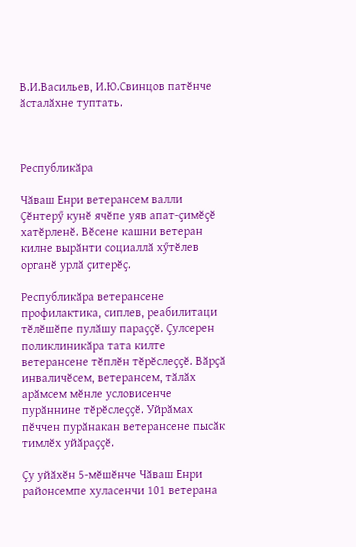В.И.Васильев, И.Ю.Свинцов патӗнче ӑсталӑхне туптать.



Республикӑра

Чӑваш Енри ветерансем валли Ҫӗнтерӳ кунӗ ячӗпе уяв апат-ҫимӗҫӗ хатӗрленӗ. Вӗсене кашни ветеран килне вырӑнти социаллӑ хӳтӗлев органӗ урлӑ ҫитерӗҫ.

Республикӑра ветерансене профилактика, сиплев, реабилитаци тӗлӗшӗпе пулӑшу параҫҫӗ. Ҫулсерен поликлиникӑра тата килте ветерансене тӗплӗн тӗрӗслеҫҫӗ. Вӑрҫӑ инваличӗсем, ветерансем, тӑлӑх арӑмсем мӗнле условисенче пурӑннине тӗрӗслеҫҫӗ. Уйрӑмах пӗччен пурӑнакан ветерансене пысӑк тимлӗх уйӑраҫҫӗ.

Ҫу уйӑхӗн 5-мӗшӗнче Чӑваш Енри районсемпе хуласенчи 101 ветерана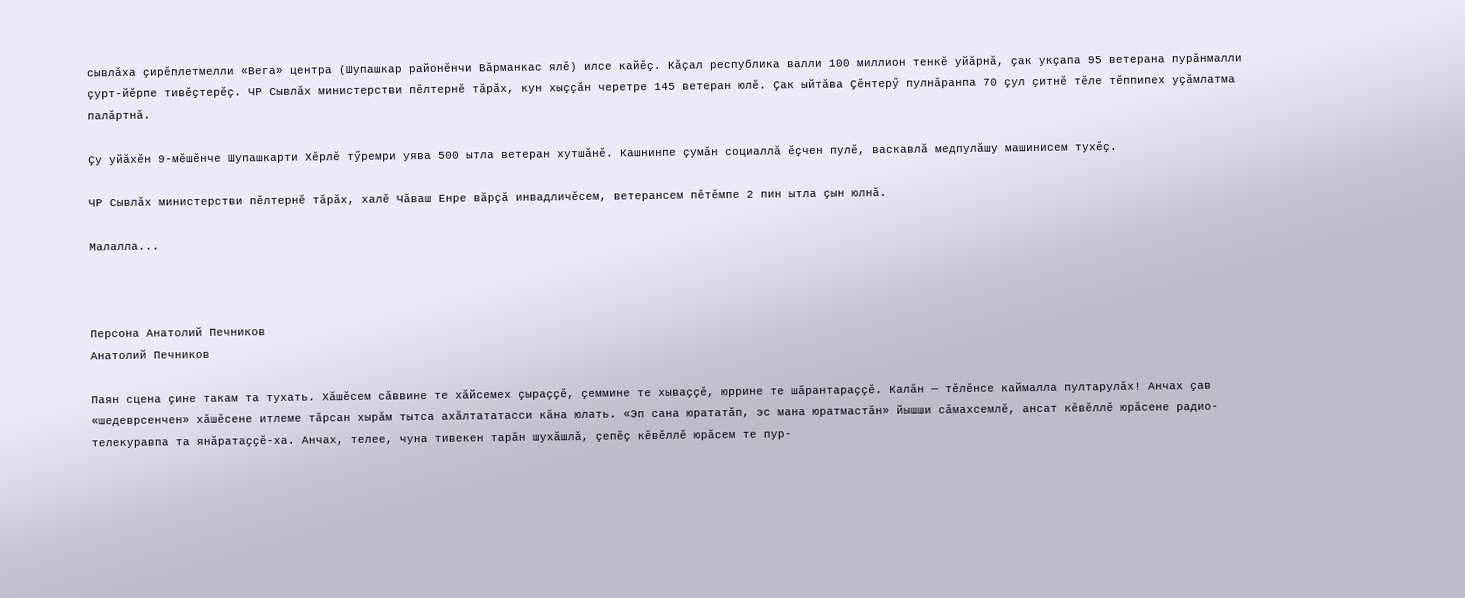сывлӑха ҫирӗплетмелли «Вега» центра (Шупашкар районӗнчи Вӑрманкас ялӗ) илсе кайӗҫ. Кӑҫал республика валли 100 миллион тенкӗ уйӑрнӑ, ҫак укҫапа 95 ветерана пурӑнмалли ҫурт-йӗрпе тивӗҫтерӗҫ. ЧР Сывлӑх министерстви пӗлтернӗ тӑрӑх, кун хыҫҫӑн черетре 145 ветеран юлӗ. Ҫак ыйтӑва Ҫӗнтерӳ пулнӑранпа 70 ҫул ҫитнӗ тӗле тӗппипех уҫӑмлатма палӑртнӑ.

Ҫу уйӑхӗн 9-мӗшӗнче Шупашкарти Хӗрлӗ тӳремри уява 500 ытла ветеран хутшӑнӗ. Кашнинпе ҫумӑн социаллӑ ӗҫчен пулӗ, васкавлӑ медпулӑшу машинисем тухӗҫ.

ЧР Сывлӑх министерстви пӗлтернӗ тӑрӑх, халӗ Чӑваш Енре вӑрҫӑ инвадличӗсем, ветерансем пӗтӗмпе 2 пин ытла ҫын юлнӑ.

Малалла...



Персона Анатолий Печников
Анатолий Печников

Паян сцена ҫине такам та тухать. Хӑшӗсем сӑввине те хӑйсемех ҫыраҫҫӗ, ҫеммине те хываҫҫӗ, юррине те шӑрантараҫҫӗ. Калӑн — тӗлӗнсе каймалла пултарулӑх! Анчах ҫав «шедеврсенчен» хӑшӗсене итлеме тӑрсан хырӑм тытса ахӑлтататасси кӑна юлать. «Эп сана юрататӑп, эс мана юратмастӑн» йышши сӑмахсемлӗ, ансат кӗвӗллӗ юрӑсене радио-телекуравпа та янӑратаҫҫӗ-ха. Анчах, телее, чуна тивекен тарӑн шухӑшлӑ, ҫепӗҫ кӗвӗллӗ юрӑсем те пур-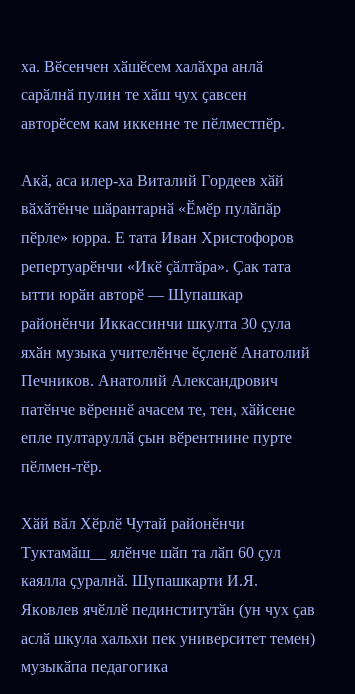ха. Вӗсенчен хӑшӗсем халӑхра анлӑ сарӑлнӑ пулин те хӑш чух ҫавсен авторӗсем кам иккенне те пӗлместпӗр.

Акӑ, аса илер-ха Виталий Гордеев хӑй вӑхӑтӗнче шӑрантарнӑ «Ӗмӗр пулӑпӑр пӗрле» юрра. Е тата Иван Христофоров репертуарӗнчи «Икӗ ҫӑлтӑра». Ҫак тата ытти юрӑн авторӗ — Шупашкар районӗнчи Иккассинчи шкулта 30 ҫула яхӑн музыка учителӗнче ӗҫленӗ Анатолий Печников. Анатолий Александрович патӗнче вӗреннӗ ачасем те, тен, хӑйсене епле пултаруллӑ ҫын вӗрентнине пурте пӗлмен-тӗр.

Хӑй вӑл Хӗрлӗ Чутай районӗнчи Туктамӑш__ ялӗнче шӑп та лӑп 60 ҫул каялла ҫуралнӑ. Шупашкарти И.Я. Яковлев ячӗллӗ пединститутӑн (ун чух ҫав аслӑ шкула хальхи пек университет темен) музыкӑпа педагогика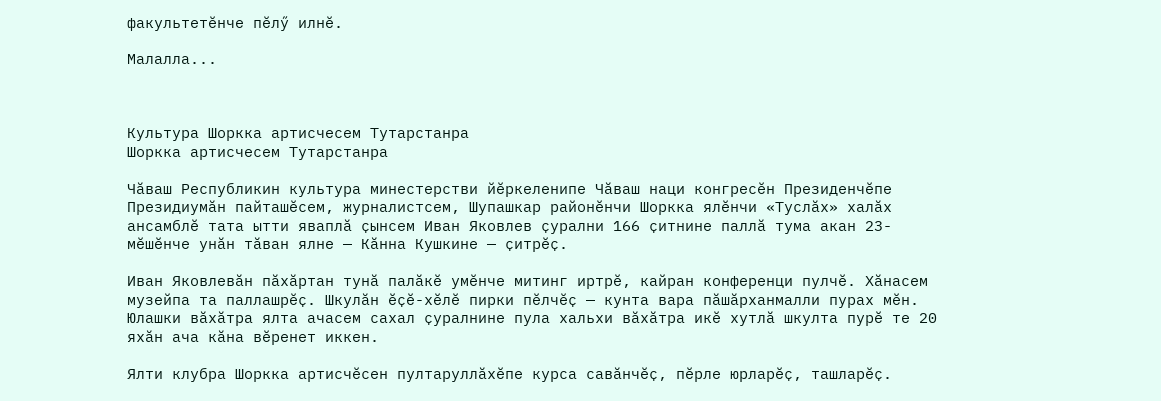факультетӗнче пӗлӳ илнӗ.

Малалла...



Культура Шоркка артисчесем Тутарстанра
Шоркка артисчесем Тутарстанра

Чӑваш Республикин культура минестерстви йӗркеленипе Чӑваш наци конгресӗн Президенчӗпе Президиумӑн пайташӗсем, журналистсем, Шупашкар районӗнчи Шоркка ялӗнчи «Туслӑх» халӑх ансамблӗ тата ытти яваплӑ ҫынсем Иван Яковлев ҫурални 166 ҫитнине паллӑ тума акан 23-мӗшӗнче унӑн тӑван ялне — Кӑнна Кушкине — ҫитрӗҫ.

Иван Яковлевӑн пӑхӑртан тунӑ палӑкӗ умӗнче митинг иртрӗ, кайран конференци пулчӗ. Хӑнасем музейпа та паллашрӗҫ. Шкулӑн ӗҫӗ-хӗлӗ пирки пӗлчӗҫ — кунта вара пӑшӑрханмалли пурах мӗн. Юлашки вӑхӑтра ялта ачасем сахал ҫуралнине пула хальхи вӑхӑтра икӗ хутлӑ шкулта пурӗ те 20 яхӑн ача кӑна вӗренет иккен.

Ялти клубра Шоркка артисчӗсен пултаруллӑхӗпе курса савӑнчӗҫ, пӗрле юрларӗҫ, ташларӗҫ.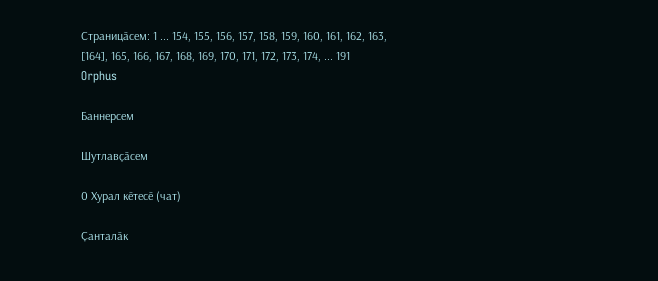Страницӑсем: 1 ... 154, 155, 156, 157, 158, 159, 160, 161, 162, 163, [164], 165, 166, 167, 168, 169, 170, 171, 172, 173, 174, ... 191
Orphus

Баннерсем

Шутлавҫӑсем

0 Хурал кӗтесӗ (чат)

Ҫанталӑк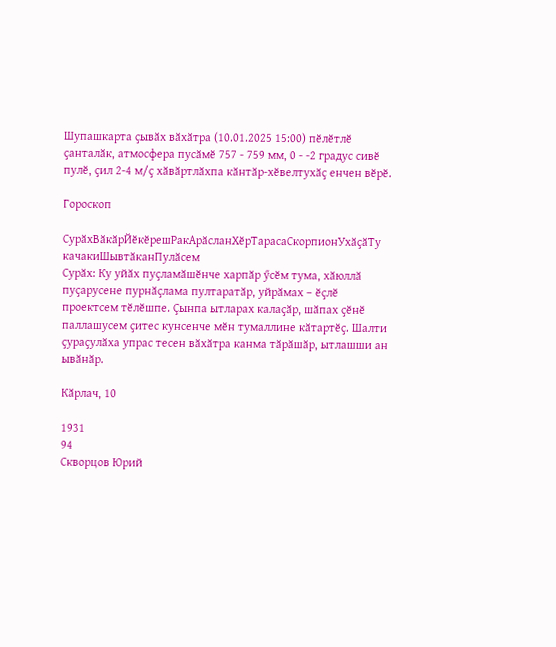Шупашкарта ҫывӑх вӑхӑтра (10.01.2025 15:00) пӗлӗтлӗ ҫанталӑк, атмосфера пусӑмӗ 757 - 759 мм, 0 - -2 градус сивӗ пулӗ, ҫил 2-4 м/ҫ хӑвӑртлӑхпа кӑнтӑр-хӗвелтухӑҫ енчен вӗрӗ.

Гороскоп

СурӑхВӑкӑрЙӗкӗрешРакАрӑсланХӗрТарасаСкорпионУхӑҫӑТу качакиШывтӑканПулӑсем
Сурӑх: Ку уйӑх пуҫламӑшӗнче харпӑр ӳсӗм тума, хӑюллӑ пуҫарусене пурнӑҫлама пултаратӑр, уйрӑмах – ӗҫлӗ проектсем тӗлӗшпе. Ҫынпа ытларах калаҫӑр, шӑпах ҫӗнӗ паллашусем ҫитес кунсенче мӗн тумаллине кӑтартӗҫ. Шалти ҫураҫулӑха упрас тесен вӑхӑтра канма тӑрӑшӑр, ытлашши ан ывӑнӑр.

Кӑрлач, 10

1931
94
Скворцов Юрий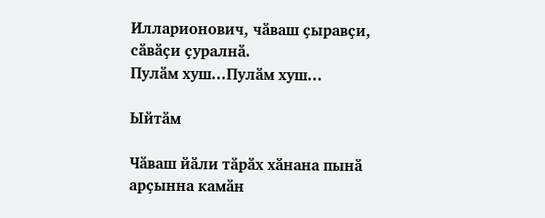Илларионович, чӑваш ҫыравҫи, сӑвӑҫи ҫуралнӑ.
Пулӑм хуш...Пулӑм хуш...

Ыйтӑм

Чӑваш йӑли тӑрӑх хӑнана пынӑ арҫынна камӑн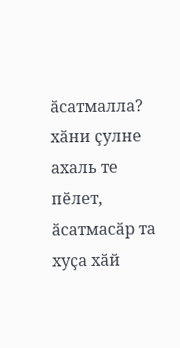ӑсатмалла?
хӑни ҫулне ахаль те пӗлет, ӑсатмасӑр та
хуҫа хӑй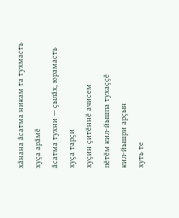хӑнана ӑсатма никам та тухмасть
хуҫа арӑмӗ
ӑсатма тухни — ҫылӑх, юрамасть
хуҫа тарҫи
хуҫин ҫитӗннӗ ачисем
пӗтӗм кил-йышпа тухаҫҫӗ
кил-йышри арҫын
хуть те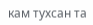кам тухсан та